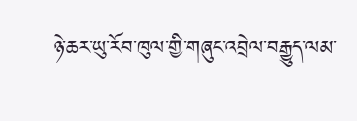ཉེ་ཆར་ཡུ་རོབ་ཁུལ་གྱི་གཞུང་འབྲེལ་བརྒྱུད་ལམ་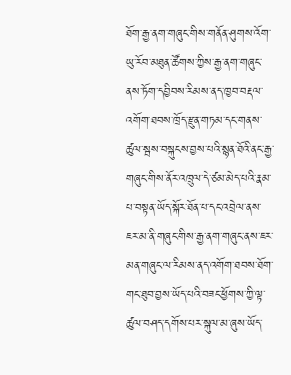ཐོག་རྒྱ་ནག་གཞུང་གིས་གནོན་ཤུགས་འོག་ཡུ་རོབ་མཐུན་ཚོགས་ཀྱིས་རྒྱ་ནག་གཞུང་ནས་ཏོག་དབྱིབས་རིམས་ནད་ཁྱབ་བརྡལ་འགོག་ཐབས་ཁྲོད་རྫུན་གཏམ་དང་གནས་ཚུལ་སྦས་བསྐུངས་བྱས་པའི་སྙན་ཐོའི་ནང་རྒྱ་གཞུང་གིས་ནོར་འཁྲུལ་དེ་ཙམ་མེད་པའི་རྣམ་པ་བསྟན་ཡོད་སྐོར་ཐོན་པ་དང་འབྲེལ་ནས་ཇར་མ་ནི་གཞུང་གིས་རྒྱ་ནག་གཞུང་ནས་ཇར་མན་གཞུང་ལ་རིམས་ནད་འགོག་ཐབས་ཐོག་གང་ཐུབ་བྱས་ཡོད་པའི་བཟང་ཕྱོགས་ཀྱི་ལྟ་ཚུལ་བཤད་དགོས་པར་སྐུལ་མ་ཞུས་ཡོད་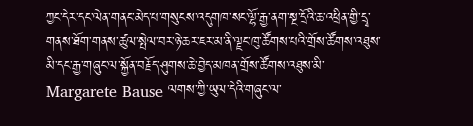ཀྱང་དེར་དང་ལེན་གནང་མེད་པ་གསུངས་འདུགཁ་སང་ལྷོ་རྒྱ་ནག་སྔ་དྲོའི་ཆ་འཕྲིན་གྱི་དྲྭ་གནས་ཐོག་གནས་ཚུལ་སྤེལ་བར་ཉེ་ཆར་ཇར་མ་ནི་ལྗང་ཁུ་ཚོགས་པའི་གྲོས་ཚོགས་འཐུས་མི་དང་རྒྱ་གཞུང་ལ་སྐྱོན་བརྗོད་ཤུགས་ཆེ་བྱེད་མཁན་གྲོས་ཚོགས་འཐུས་མི་ Margarete Bause ལགས་ཀྱི་ཡུལ་དེའི་གཞུང་ལ་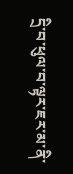དྲི་བ་ཕུལ་བ་ལྟར་ཇར་མ་ནི་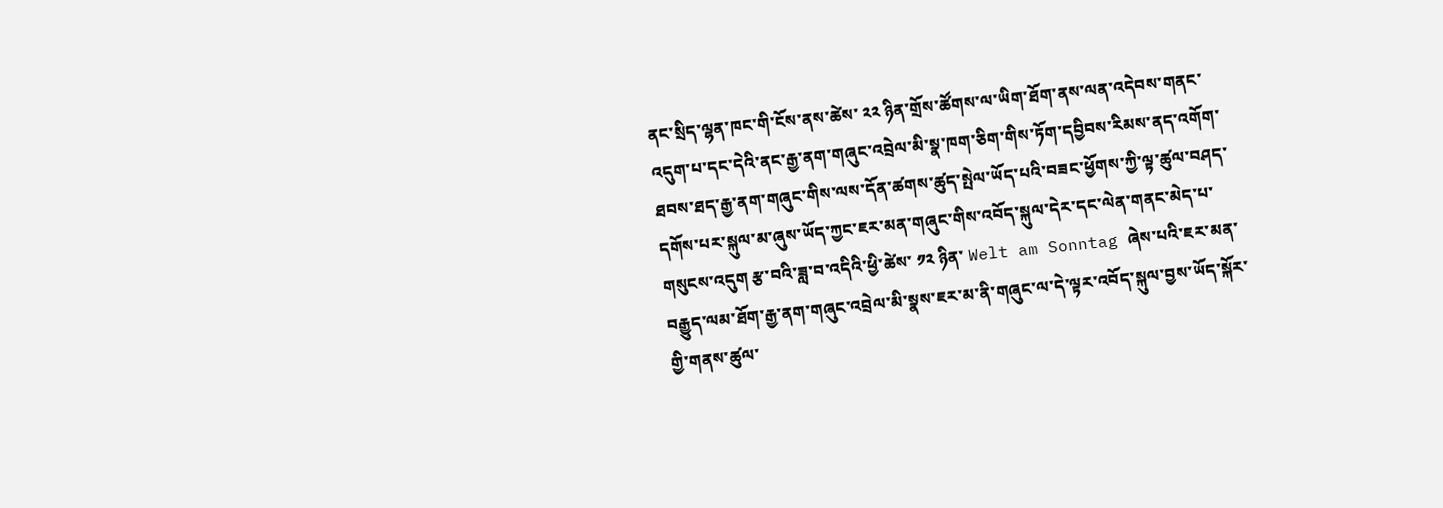ནང་སྲིད་ལྷན་ཁང་གི་ངོས་ནས་ཚེས་ ༢༢ ཉིན་གྲོས་ཚོགས་ལ་ཡིག་ཐོག་ནས་ལན་འདེབས་གནང་འདུག་པ་དང་དེའི་ནང་རྒྱ་ནག་གཞུང་འབྲེལ་མི་སྣ་ཁག་ཅིག་གིས་ཏོག་དབྱིབས་རིམས་ནད་འགོག་ཐབས་ཐད་རྒྱ་ནག་གཞུང་གིས་ལས་དོན་ཚགས་ཚུད་སྤེལ་ཡོད་པའི་བཟང་ཕྱོགས་ཀྱི་ལྟ་ཚུལ་བཤད་དགོས་པར་སྐུལ་མ་ཞུས་ཡོད་ཀྱང་ཇར་མན་གཞུང་གིས་འབོད་སྐུལ་དེར་དང་ལེན་གནང་མེད་པ་གསུངས་འདུག རྩ་བའི་ཟླ་བ་འདིའི་ཕྱི་ཚེས་ ༡༢ ཉིན་ Welt am Sonntag ཞེས་པའི་ཇར་མན་བརྒྱུད་ལམ་ཐོག་རྒྱ་ནག་གཞུང་འབྲེལ་མི་སྣས་ཇར་མ་ནི་གཞུང་ལ་དེ་ལྟར་འབོད་སྐུལ་བྱས་ཡོད་སྐོར་གྱི་གནས་ཚུལ་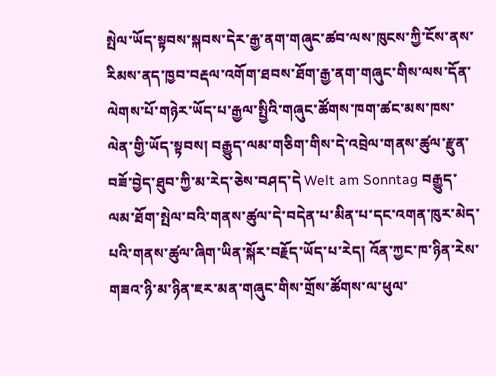སྤེལ་ཡོད་སྟབས་སྐབས་དེར་རྒྱ་ནག་གཞུང་ཚབ་ལས་ཁུངས་ཀྱི་ངོས་ནས་རིམས་ནད་ཁྱབ་བརྡལ་འགོག་ཐབས་ཐོག་རྒྱ་ནག་གཞུང་གིས་ལས་དོན་ལེགས་པོ་གཉེར་ཡོད་པ་རྒྱལ་སྤྱིའི་གཞུང་ཚོགས་ཁག་ཚང་མས་ཁས་ལེན་གྱི་ཡོད་སྟབས། བརྒྱུད་ལམ་གཅིག་གིས་དེ་འབྲེལ་གནས་ཚུལ་རྫུན་བཟོ་བྱེད་ཐུབ་ཀྱི་མ་རེད་ཅེས་བཤད་དེ Welt am Sonntag བརྒྱུད་ལམ་ཐོག་སྤེལ་བའི་གནས་ཚུལ་དེ་བདེན་པ་མིན་པ་དང་འགན་ཁུར་མེད་པའི་གནས་ཚུལ་ཞིག་ཡིན་སྐོར་བརྗོད་ཡོད་པ་རེད། འོན་ཀྱང་ཁ་ཉིན་རེས་གཟའ་ཉི་མ་ཉིན་ཇར་མན་གཞུང་གིས་གྲོས་ཚོགས་ལ་ཕུལ་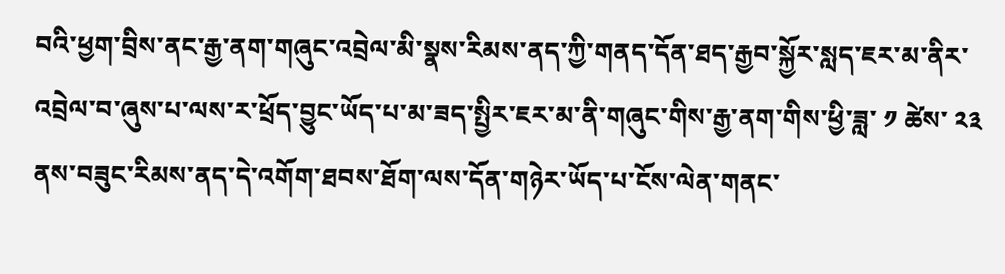བའི་ཕྱག་བྲིས་ནང་རྒྱ་ནག་གཞུང་འབྲེལ་མི་སྣས་རིམས་ནད་ཀྱི་གནད་དོན་ཐད་རྒྱབ་སྐྱོར་སླད་ཇར་མ་ནིར་འབྲེལ་བ་ཞུས་པ་ལས་ར་ཕྲོད་བྱུང་ཡོད་པ་མ་ཟད་སྤྱིར་ཇར་མ་ནི་གཞུང་གིས་རྒྱ་ནག་གིས་ཕྱི་ཟླ་ ༡ ཚེས་ ༢༣ ནས་བཟུང་རིམས་ནད་དེ་འགོག་ཐབས་ཐོག་ལས་དོན་གཉེར་ཡོད་པ་ངོས་ལེན་གནང་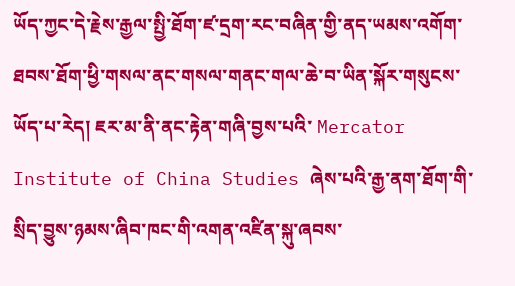ཡོད་ཀྱང་དེ་རྗེས་རྒྱལ་སྤྱི་ཐོག་ཛ་དྲག་རང་བཞིན་གྱི་ནད་ཡམས་འགོག་ཐབས་ཐོག་ཕྱི་གསལ་ནང་གསལ་གནང་གལ་ཆེ་བ་ཡིན་སྐོར་གསུངས་ཡོད་པ་རེད། ཇར་མ་ནི་ནང་རྟེན་གཞི་བྱས་པའི་ Mercator Institute of China Studies ཞེས་པའི་རྒྱ་ནག་ཐོག་གི་སྲིད་བྱུས་ཉམས་ཞིབ་ཁང་གི་འགན་འཛིན་སྐུ་ཞབས་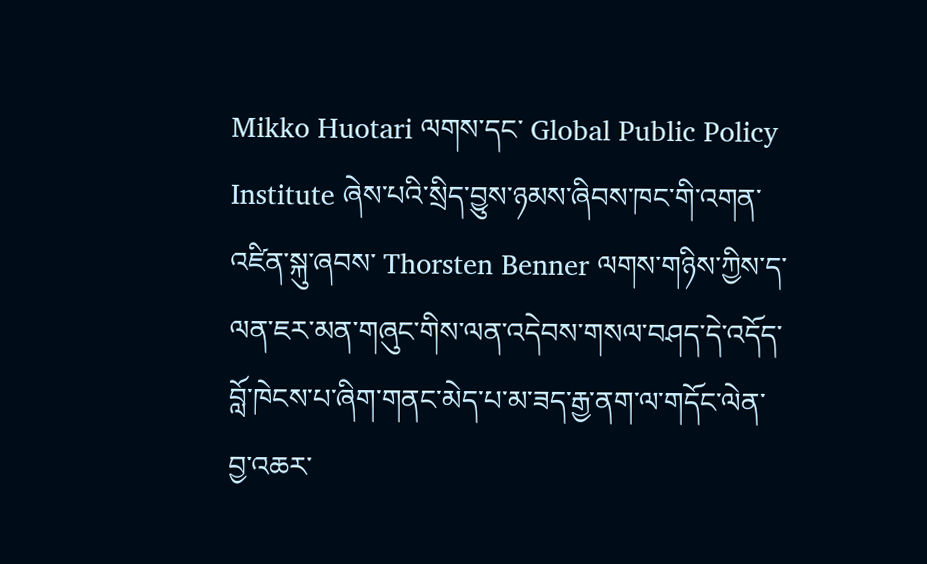Mikko Huotari ལགས་དང་ Global Public Policy Institute ཞེས་པའི་སྲིད་བྱུས་ཉམས་ཞིབས་ཁང་གི་འགན་འཛིན་སྐུ་ཞབས་ Thorsten Benner ལགས་གཉིས་ཀྱིས་ད་ལན་ཇར་མན་གཞུང་གིས་ལན་འདེབས་གསལ་བཤད་དེ་འདོད་བློ་ཁེངས་པ་ཞིག་གནང་མེད་པ་མ་ཟད་རྒྱ་ནག་ལ་གདོང་ལེན་བྱ་འཆར་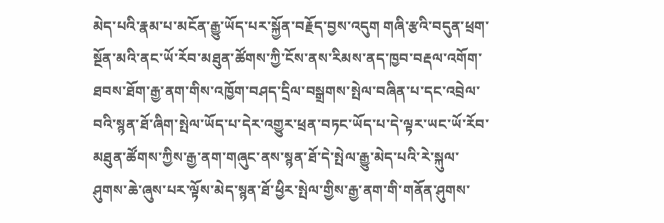མེད་པའི་རྣམ་པ་མངོན་རྒྱུ་ཡོད་པར་སྐྱོན་བརྗོད་བྱས་འདུག གཞི་རྩའི་བདུན་ཕྲག་སྔོན་མའི་ནང་ཡོ་རོབ་མཐུན་ཚོགས་ཀྱི་ངོས་ནས་རིམས་ནད་ཁྱབ་བརྡལ་འགོག་ཐབས་ཐོག་རྒྱ་ནག་གིས་འཁྱོག་བཤད་དྲིལ་བསྒྲགས་སྤེལ་བཞིན་པ་དང་འབྲེལ་བའི་སྙན་ཐོ་ཞིག་སྤེལ་ཡོད་པ་དེར་འགྱུར་ཕྲན་བཏང་ཡོད་པ་དེ་ལྟར་ཡང་ཡོ་རོབ་མཐུན་ཚོགས་ཀྱིས་རྒྱ་ནག་གཞུང་ནས་སྙན་ཐོ་དེ་སྤེལ་རྒྱུ་མེད་པའི་རེ་སྐུལ་ཤུགས་ཆེ་ཞུས་པར་ལྟོས་མེད་སྙན་ཐོ་ཕྱིར་སྤེལ་གྱིས་རྒྱ་ནག་གི་གནོན་ཤུགས་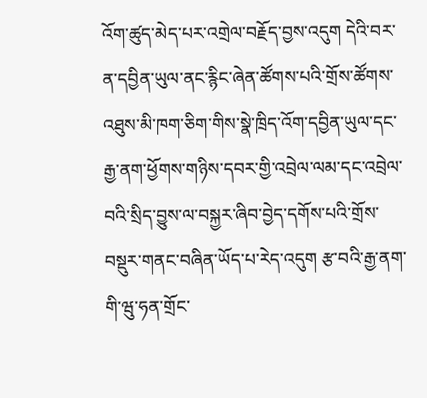འོག་ཚུད་མེད་པར་འགྲེལ་བརྗོད་བྱས་འདུག དེའི་བར་ན་དབྱིན་ཡུལ་ནང་རྙིང་ཞེན་ཚོགས་པའི་གྲོས་ཚོགས་འཐུས་མི་ཁག་ཅིག་གིས་སྣེ་ཁྲིད་འོག་དབྱིན་ཡུལ་དང་རྒྱ་ནག་ཕྱོགས་གཉིས་དབར་གྱི་འབྲེལ་ལམ་དང་འབྲེལ་བའི་སྲིད་བྱུས་ལ་བསྐྱར་ཞིབ་བྱེད་དགོས་པའི་གྲོས་བསྡུར་གནང་བཞིན་ཡོད་པ་རེད་འདུག རྩ་བའི་རྒྱ་ནག་གི་ཝུ་ཧན་གྲོང་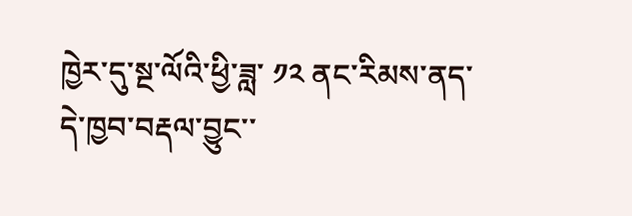ཁྱེར་དུ་སྔ་ལོའི་ཕྱི་ཟླ་ ༡༢ ནང་རིམས་ནད་དེ་ཁྱབ་བརྡལ་བྱུང་་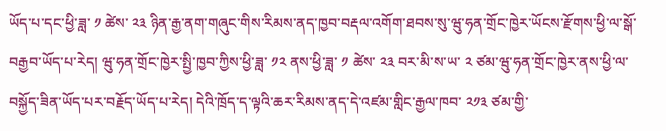ཡོད་པ་དང་ཕྱི་ཟླ་ ༡ ཚེས་ ༢༣ ཉིན་རྒྱ་ནག་གཞུང་གིས་རིམས་ནད་ཁྱབ་བརྡལ་འགོག་ཐབས་སུ་ཝུ་ཧན་གྲོང་ཁྱེར་ཡོངས་རྫོགས་ཕྱི་ལ་སྒོ་བརྒྱབ་ཡོད་པ་རེད། ཝུ་ཧན་གྲོང་ཁྱེར་སྤྱི་ཁྱབ་ཀྱིས་ཕྱི་ཟླ་ ༡༢ ནས་ཕྱི་ཟླ་ ༡ ཚེས་ ༢༣ བར་མི་ས་ཡ་ ༢ ཙམ་ཝུ་ཧན་གྲོང་ཁྱེར་ནས་ཕྱི་ལ་བསྐྱོད་ཟིན་ཡོད་པར་བརྗོད་ཡོད་པ་རེད། དེའི་ཁྲོད་ད་ལྟའི་ཆར་རིམས་ནད་དེ་འཛམ་གླིང་རྒྱལ་ཁབ་ ༢༡༣ ཙམ་གྱི་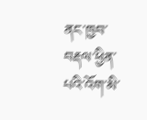ནང་ཁྱབ་བརྡལ་ཕྱིན་པའི་འོག་མི་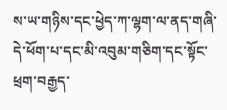ས་ཡ་གཉིས་དང་ཕྱེད་ཀ་ལྷག་ལ་ནད་གཞི་དེ་ཕོག་པ་དང་མི་འབུམ་གཅིག་དང་སྟོང་ཕྲག་བརྒྱད་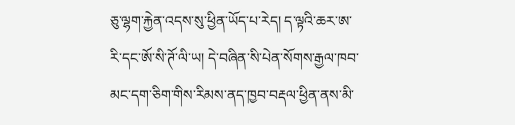ཅུ་ལྷག་རྐྱེན་འདས་སུ་ཕྱིན་ཡོད་པ་རེད། ད་ལྟའི་ཆར་ཨ་རི་དང་ཨོ་སི་ཊོ་ལི་ཡ། དེ་བཞིན་སི་པེན་སོགས་རྒྱལ་ཁབ་མང་དག་ཅིག་གིས་རིམས་ནད་ཁྱབ་བརྡལ་ཕྱིན་ནས་མི་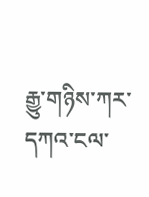རྒྱུ་གཉིས་ཀར་དཀའ་ངལ་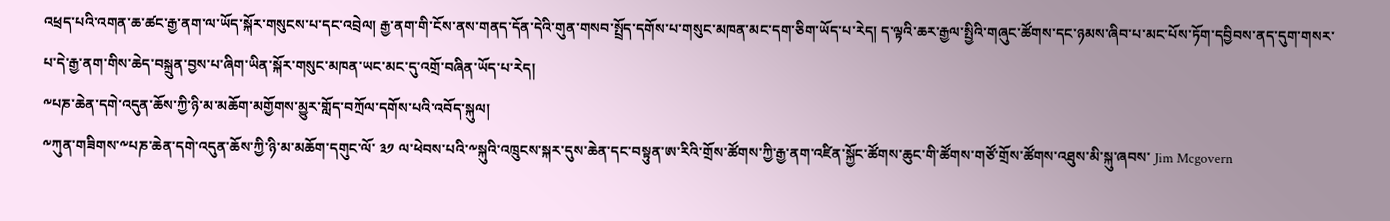འཕྲད་པའི་འགན་ཆ་ཚང་རྒྱ་ནག་ལ་ཡོད་སྐོར་གསུངས་པ་དང་འབྲེལ། རྒྱ་ནག་གི་ངོས་ནས་གནད་དོན་དེའི་གུན་གསབ་སྤྲོད་དགོས་པ་གསུང་མཁན་མང་དག་ཅིག་ཡོད་པ་རེད། ད་ལྟའི་ཆར་རྒྱལ་སྤྱིའི་གཞུང་ཚོགས་དང་ཉམས་ཞིབ་པ་མང་པོས་ཏོག་དབྱིབས་ནད་དུག་གསར་པ་དེ་རྒྱ་ནག་གིས་ཆེད་བསྐྲུན་བྱས་པ་ཞིག་ཡིན་སྐོར་གསུང་མཁན་ཡང་མང་དུ་འགྲོ་བཞིན་ཡོད་པ་རེད།
༸པཎ་ཆེན་དགེ་འདུན་ཆོས་ཀྱི་ཉི་མ་མཆོག་མགྱོགས་མྱུར་གློད་བཀྲོལ་དགོས་པའི་འབོད་སྐུལ།
༸ཀུན་གཟིགས་༸པཎ་ཆེན་དགེ་འདུན་ཆོས་ཀྱི་ཉི་མ་མཆོག་དགུང་ལོ་ ༣༡ ལ་ཕེབས་པའི་༸སྐུའི་འཁྲུངས་སྐར་དུས་ཆེན་དང་བསྟུན་ཨ་རིའི་གྲོས་ཚོགས་ཀྱི་རྒྱ་ནག་འཛིན་སྐྱོང་ཚོགས་ཆུང་གི་ཚོགས་གཙོ་གྲོས་ཚོགས་འཐུས་མི་སྐུ་ཞབས་ Jim Mcgovern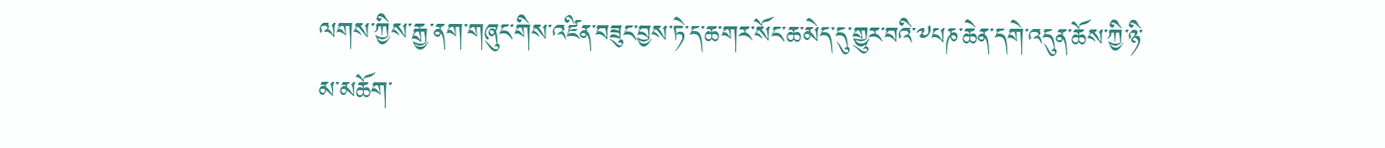ལགས་ཀྱིས་རྒྱ་ནག་གཞུང་གིས་འཛིན་བཟུང་བྱས་ཏེ་ད་ཆ་གར་སོང་ཆ་མེད་དུ་གྱུར་བའི་༸པཎ་ཆེན་དགེ་འདུན་ཆོས་ཀྱི་ཉི་མ་མཆོག་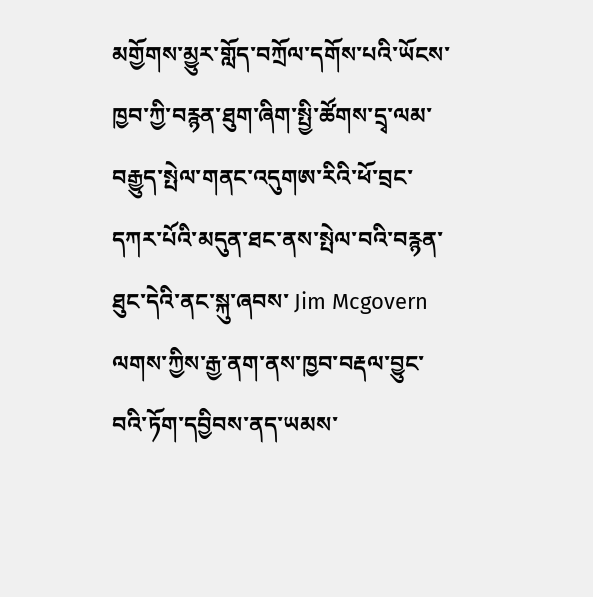མགྱོགས་མྱུར་གློད་བཀྲོལ་དགོས་པའི་ཡོངས་ཁྱབ་ཀྱི་བརྙན་ཐུག་ཞིག་སྤྱི་ཚོགས་དྲྭ་ལམ་བརྒྱུད་སྤེལ་གནང་འདུགཨ་རིའི་ཕོ་བྲང་དཀར་པོའི་མདུན་ཐང་ནས་སྤེལ་བའི་བརྙན་ཐུང་དེའི་ནང་སྐུ་ཞབས་ Jim Mcgovern ལགས་ཀྱིས་རྒྱ་ནག་ནས་ཁྱབ་བརྡལ་བྱུང་བའི་ཏོག་དབྱིབས་ནད་ཡམས་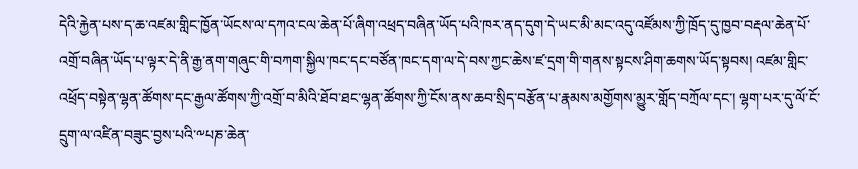དེའི་རྐྱེན་པས་ད་ཆ་འཛམ་གླིང་ཁྱོན་ཡོངས་ལ་དཀའ་ངལ་ཆེན་པོ་ཞིག་འཕྲད་བཞིན་ཡོད་པའི་ཁར་ནད་དུག་དེ་ཡང་མི་མང་འདུ་འཛོམས་ཀྱི་ཁྲོད་དུ་ཁྱབ་བརྡལ་ཆེན་པོ་འགྲོ་བཞིན་ཡོད་པ་ལྟར་དེ་ནི་རྒྱ་ནག་གཞུང་གི་བཀག་སྐྱིལ་ཁང་དང་བཙོན་ཁང་དག་ལ་དེ་བས་ཀྱང་ཆེས་ཛ་དྲག་གི་གནས་སྟངས་ཤིག་ཆགས་ཡོད་སྟབས། འཛམ་གླིང་འཕྲོད་བསྟེན་ལྷན་ཚོགས་དང་རྒྱལ་ཚོགས་ཀྱི་འགྲོ་བ་མིའི་ཐོབ་ཐང་ལྷན་ཚོགས་ཀྱི་ངོས་ནས་ཆབ་སྲིད་བརྩོན་པ་རྣམས་མགྱོགས་མྱུར་གློད་བཀྲོལ་དང་། ལྷག་པར་དུ་ལོ་ངོ་དྲུག་ལ་འཛིན་བཟུང་བྱས་པའི་༸པཎ་ཆེན་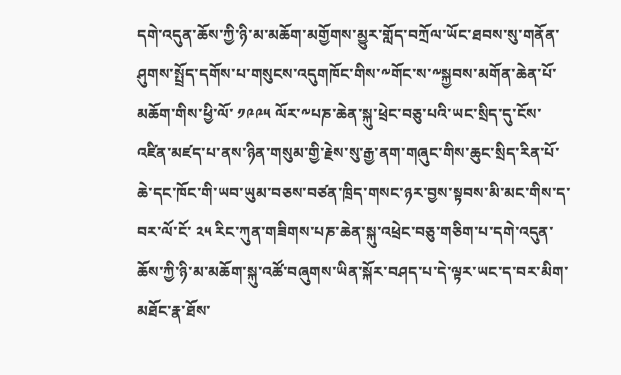དགེ་འདུན་ཆོས་ཀྱི་ཉི་མ་མཆོག་མགྱོགས་མྱུར་གློད་བཀྲོལ་ཡོང་ཐབས་སུ་གནོན་ཤུགས་སྤྲོད་དགོས་པ་གསུངས་འདུགཁོང་གིས་༸གོང་ས་༸སྐྱབས་མགོན་ཆེན་པོ་མཆོག་གིས་ཕྱི་ལོ་ ༡༩༩༥ ལོར་༸པཎ་ཆེན་སྐུ་ཕྲེང་བཅུ་པའི་ཡང་སྲིད་དུ་ངོས་འཛིན་མཛད་པ་ནས་ཉིན་གསུམ་གྱི་རྗེས་སུ་རྒྱ་ནག་གཞུང་གིས་ཆུང་སྲིད་རིན་པོ་ཆེ་དང་ཁོང་གི་ཡབ་ཡུམ་བཅས་བཙན་ཁྲིད་གསང་ཉར་བྱས་སྟབས་མི་མང་གིས་ད་བར་ལོ་ངོ་ ༢༥ རིང་ཀུན་གཟིགས་པཎ་ཆེན་སྐུ་འཕྲེང་བཅུ་གཅིག་པ་དགེ་འདུན་ཆོས་ཀྱི་ཉི་མ་མཆོག་སྐུ་འཚོ་བཞུགས་ཡིན་སྐོར་བཤད་པ་དེ་ལྟར་ཡང་ད་བར་མིག་མཐོང་རྣ་ཐོས་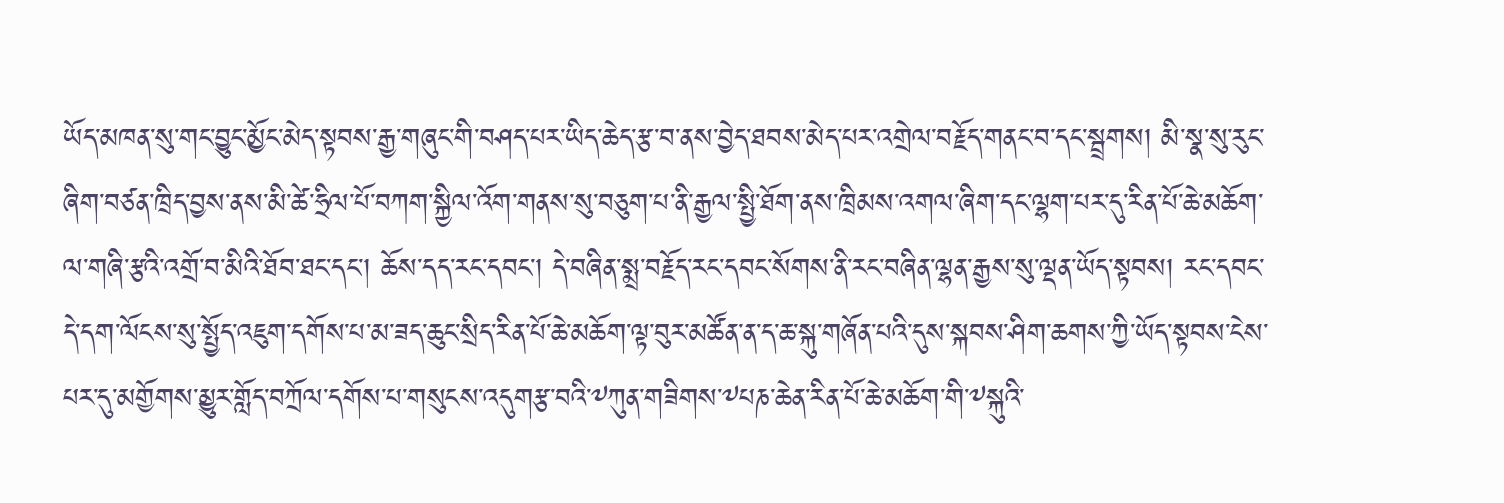ཡོད་མཁན་སུ་གང་བྱུང་མྱོང་མེད་སྟབས་རྒྱ་གཞུང་གི་བཤད་པར་ཡིད་ཆེད་རྩ་བ་ནས་བྱེད་ཐབས་མེད་པར་འགྲེལ་བརྗོད་གནང་བ་དང་སྦྲགས། མི་སྣ་སུ་རུང་ཞིག་བཙན་ཁྲིད་བྱས་ནས་མི་ཚེ་ཧྲིལ་པོ་བཀག་སྐྱིལ་འོག་གནས་སུ་བཅུག་པ་ནི་རྒྱལ་སྤྱི་ཐོག་ནས་ཁྲིམས་འགལ་ཞིག་དང་ལྷག་པར་དུ་རིན་པོ་ཆེ་མཆོག་ལ་གཞི་རྩའི་འགྲོ་བ་མིའི་ཐོབ་ཐང་དང་། ཆོས་དད་རང་དབང་། དེ་བཞིན་སྨྲ་བརྗོད་རང་དབང་སོགས་ནི་རང་བཞིན་ལྷན་རྒྱས་སུ་ལྡན་ཡོད་སྟབས། རང་དབང་དེ་དག་ལོངས་སུ་སྤྱོད་འཇུག་དགོས་པ་མ་ཟད་ཆུང་སྲིད་རིན་པོ་ཆེ་མཆོག་ལྟ་བུར་མཚོན་ན་ད་ཆ་སྐུ་གཞོན་པའི་དུས་སྐབས་ཤིག་ཆགས་ཀྱི་ཡོད་སྟབས་ངེས་པར་དུ་མགྱོགས་མྱུར་གློད་བཀྲོལ་དགོས་པ་གསུངས་འདུགརྩ་བའི་༸ཀུན་གཟིགས་༸པཎ་ཆེན་རིན་པོ་ཆེ་མཆོག་གི་༸སྐུའི་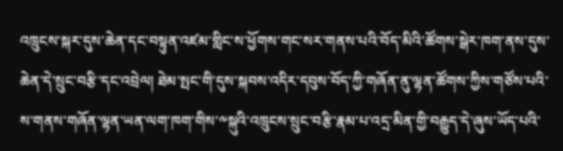འཁྲུངས་སྐར་དུས་ཆེན་དང་བསྟུན་འཛམ་གླིང་ས་ཕྱོགས་གང་སར་གནས་པའི་བོད་མིའི་ཚོགས་སྒེར་ཁག་ནས་དུས་ཆེན་དེ་སྲུང་བརྩི་དང་འབྲེལ། ཐེམ་སྤང་གི་དུས་སྐབས་འདིར་དབུས་བོད་ཀྱི་གཞོན་ནུ་ལྷན་ཚོགས་ཀྱིས་གཙོས་པའི་ས་གནས་གཞོན་ལྷན་ཡན་ལག་ཁག་གིས་༸སྐུའི་འཁྲུངས་སྲུང་བརྩི་རྣམ་པ་འདྲ་མིན་གྱི་བརྒྱུད་དེ་ཞུས་ཡོད་པའི་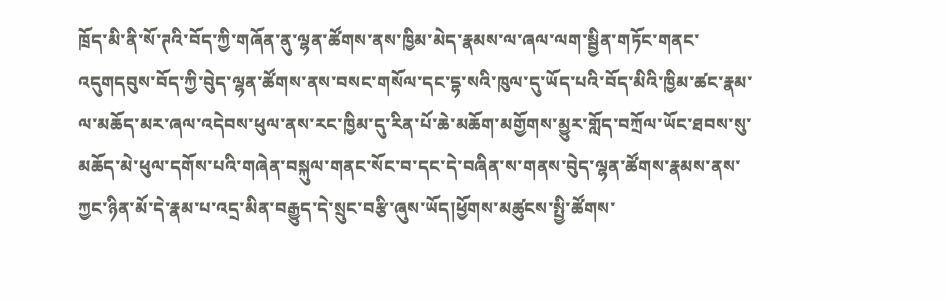ཁྲོད་མི་ནི་སོ་ཊའི་བོད་ཀྱི་གཞོན་ནུ་ལྷན་ཚོགས་ནས་ཁྱིམ་མེད་རྣམས་ལ་ཞལ་ལག་སྦྱིན་གཏོང་གནང་འདུགདབུས་བོད་ཀྱི་བེུད་ལྷན་ཚོགས་ནས་བསང་གསོལ་དང་དྷ་སའི་ཁུལ་དུ་ཡོད་པའི་བོད་མིའི་ཁྱིམ་ཚང་རྣམ་ལ་མཆོད་མར་ཞལ་འདེབས་ཕུལ་ནས་རང་ཁྱིམ་དུ་རིན་པོ་ཆེ་མཆོག་མགྱོགས་མྱུར་གློད་བཀྲོལ་ཡོང་ཐབས་སུ་མཆོད་མེ་ཕུལ་དགོས་པའི་གཞེན་བསྐུལ་གནང་སོང་བ་དང་དེ་བཞིན་ས་གནས་བེུད་ལྷན་ཚོགས་རྣམས་ནས་ཀྱང་ཉིན་མོ་དེ་རྣམ་པ་འདྲ་མིན་བརྒྱུད་དེ་སྲུང་བརྩི་ཞུས་ཡོད།ཕྱོགས་མཚུངས་སྤྱི་ཚོགས་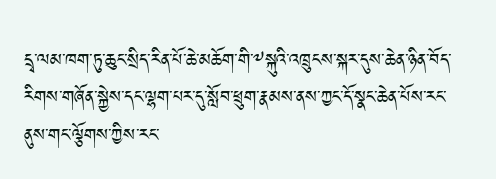དྲྭ་ལམ་ཁག་ཏུ་ཆུང་སྲིད་རིན་པོ་ཆེ་མཆོག་གི་༸སྐུའི་འཁྲུངས་སྐར་དུས་ཆེན་ཉིན་བོད་རིགས་གཞོན་སྐྱེས་དང་ལྷག་པར་དུ་སློབ་ཕྲུག་རྣམས་ནས་ཀྱང་དོ་སྣང་ཆེན་པོས་རང་ནུས་གང་ལྕོགས་ཀྱིས་རང་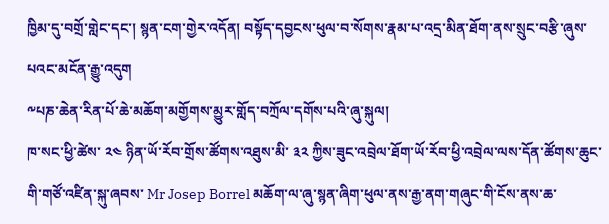ཁྱིམ་དུ་བགྲོ་གླེང་དང་། སྙན་ངག་གྱེར་འདོན། བསྟོད་དབྱངས་ཕུལ་བ་སོགས་རྣམ་པ་འདྲ་མིན་ཐོག་ནས་སྲུང་བརྩི་ཞུས་པའང་མངོན་རྒྱུ་འདུག
༸པཎ་ཆེན་རིན་པོ་ཆེ་མཆོག་མགྱོགས་མྱུར་གློད་བཀྲོལ་དགོས་པའི་ཞུ་སྐུལ།
ཁ་སང་ཕྱི་ཚེས་ ༢༤ ཉིན་ཡོ་རོབ་གྲོས་ཚོགས་འཐུས་མི་ ༣༢ ཀྱིས་ཟུང་འབྲེལ་ཐོག་ཡོ་རོབ་ཕྱི་འབྲེལ་ལས་དོན་ཚོགས་ཆུང་གི་གཙོ་འཛིན་སྐུ་ཞབས་ Mr Josep Borrel མཆོག་ལ་ཞུ་སྙན་ཞིག་ཕུལ་ནས་རྒྱ་ནག་གཞུང་གི་ངོས་ནས་ཆ་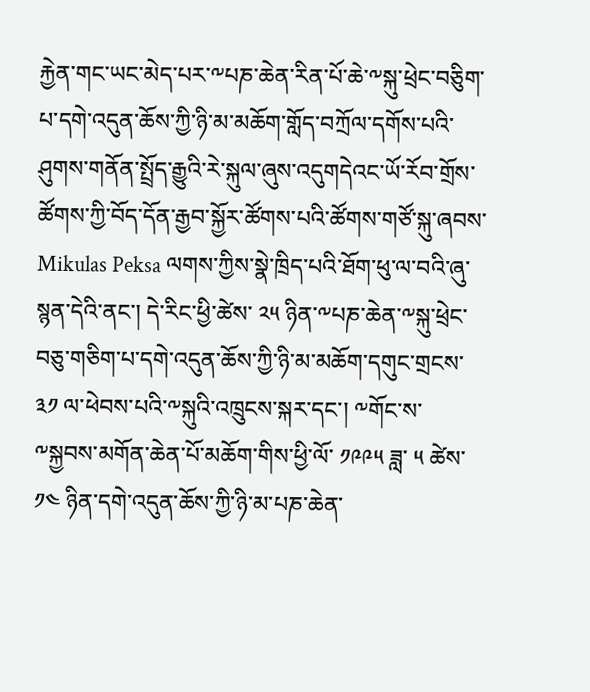རྐྱེན་གང་ཡང་མེད་པར་༸པཎ་ཆེན་རིན་པོ་ཆེ་༸སྐུ་ཕྲེང་བཅིུག་པ་དགེ་འདུན་ཆོས་ཀྱི་ཉི་མ་མཆོག་གློད་བཀྲོལ་དགོས་པའི་ཤུགས་གནོན་སྤྲོད་རྒྱུའི་རེ་སྐུལ་ཞུས་འདུགདེའང་ཡོ་རོབ་གྲོས་ཚོགས་ཀྱི་བོད་དོན་རྒྱབ་སྐྱོར་ཚོགས་པའི་ཚོགས་གཙོ་སྐུ་ཞབས་ Mikulas Peksa ལགས་ཀྱིས་སྣེ་ཁྲིད་པའི་ཐོག་ཕུ་ལ་བའི་ཞུ་སྙན་དེའི་ནང་། དེ་རིང་ཕྱི་ཚེས་ ༢༥ ཉིན་༸པཎ་ཆེན་༸སྐུ་ཕྲེང་བཅུ་གཅིག་པ་དགེ་འདུན་ཆོས་ཀྱི་ཉི་མ་མཆོག་དགུང་གྲངས་ ༣༡ ལ་ཕེབས་པའི་༸སྐུའི་འཁྲུངས་སྐར་དང་། ༸གོང་ས་༸སྐྱབས་མགོན་ཆེན་པོ་མཆོག་གིས་ཕྱི་ལོ་ ༡༩༩༥ ཟླ་ ༥ ཚེས་ ༡༤ ཉིན་དགེ་འདུན་ཆོས་ཀྱི་ཉི་མ་པཎ་ཆེན་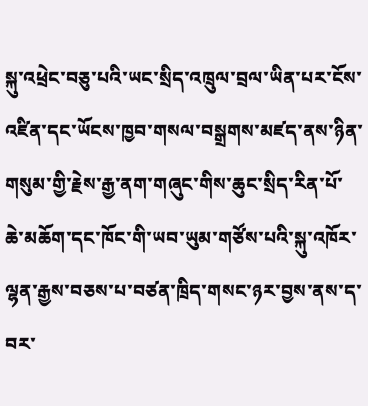སྐུ་འཕྲེང་བཅུ་པའི་ཡང་སྲིད་འཁྲུལ་བྲལ་ཡིན་པར་ངོས་འཛིན་དང་ཡོངས་ཁྱབ་གསལ་བསྒྲགས་མཛད་ནས་ཉིན་གསུམ་གྱི་རྗེས་རྒྱ་ནག་གཞུང་གིས་ཆུང་སྲིད་རིན་པོ་ཆེ་མཆོག་དང་ཁོང་གི་ཡབ་ཡུམ་གཙོས་པའི་སྐུ་འཁོར་ལྷན་རྒྱས་བཅས་པ་བཙན་ཁྲིད་གསང་ཉར་བྱས་ནས་ད་བར་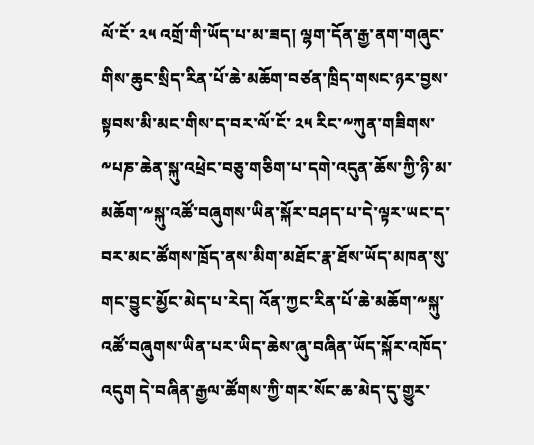ལོ་ངོ་ ༢༥ འགྲོ་གི་ཡོད་པ་མ་ཟད། ལྷག་དོན་རྒྱ་ནག་གཞུང་གིས་ཆུང་སྲིད་རིན་པོ་ཆེ་མཆོག་བཙན་ཁྲིད་གསང་ཉར་བྱས་སྟབས་མི་མང་གིས་ད་བར་ལོ་ངོ་ ༢༥ རིང་༸ཀུན་གཟིགས་༸པཎ་ཆེན་སྐུ་འཕྲེང་བཅུ་གཅིག་པ་དགེ་འདུན་ཆོས་ཀྱི་ཉི་མ་མཆོག་༸སྐུ་འཚོ་བཞུགས་ཡིན་སྐོར་བཤད་པ་དེ་ལྟར་ཡང་ད་བར་མང་ཚོགས་ཁྲོད་ནས་མིག་མཐོང་རྣ་ཐོས་ཡོད་མཁན་སུ་གང་བྱུང་མྱོང་མེད་པ་རེད། འོན་ཀྱང་རིན་པོ་ཆེ་མཆོག་༸སྐུ་འཚོ་བཞུགས་ཡིན་པར་ཡིད་ཆེས་ཞུ་བཞིན་ཡོད་སྐོར་འཁོད་འདུག དེ་བཞིན་རྒྱལ་ཚོགས་ཀྱི་གར་སོང་ཆ་མེད་དུ་གྱུར་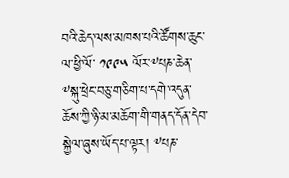བའི་ཆེད་ལས་མཁས་པའི་ཚོགས་ཆུང་ལ་ཕྱི་ལོ་ ༡༩༩༥ ལོར་༸པཎ་ཆེན་༸སྐུ་ཕྲེང་བཅུ་གཅིག་པ་དགེ་འདུན་ཆོས་ཀྱི་ཉི་མ་མཆོག་གི་གནད་དོན་དེབ་སྐྱེལ་ཞུས་ཡོད་པ་ལྟར། ༸པཎ་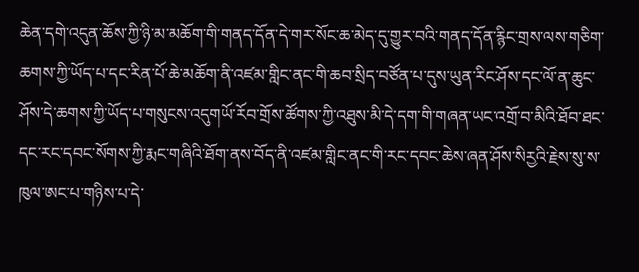ཆེན་དགེ་འདུན་ཆོས་ཀྱི་ཉི་མ་མཆོག་གི་གནད་དོན་དེ་གར་སོང་ཆ་མེད་དུ་གྱུར་བའི་གནད་དོན་རྙིང་གྲས་ལས་གཅིག་ཆགས་ཀྱི་ཡོད་པ་དང་རིན་པོ་ཆེ་མཆོག་ནི་འཛམ་གླིང་ནང་གི་ཆབ་སྲིད་བཙོན་པ་དུས་ཡུན་རིང་ཤོས་དང་ལོ་ན་ཆུང་ཤོས་དེ་ཆགས་ཀྱི་ཡོད་པ་གསུངས་འདུགཡོ་རོབ་གྲོས་ཚོགས་ཀྱི་འཐུས་མི་དེ་དག་གི་གཞན་ཡང་འགྲོ་བ་མིའི་ཐོབ་ཐང་དང་རང་དབང་སོགས་ཀྱི་རྨང་གཞིའི་ཐོག་ནས་བོད་ནི་འཛམ་གླིང་ནང་གི་རང་དབང་ཆེས་ཞན་ཤོས་སིརྱའི་རྗེས་སུ་ས་ཁུལ་ཨང་པ་གཉིས་པ་དེ་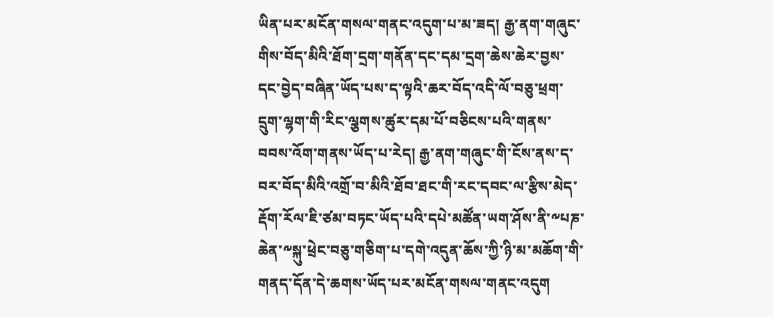ཡིན་པར་མངོན་གསལ་གནང་འདུག་པ་མ་ཟད། རྒྱ་ནག་གཞུང་གིས་བོད་མིའི་ཐོག་དྲག་གནོན་དང་དམ་དྲག་ཆེས་ཆེར་བྱས་དང་བྱེད་བཞིན་ཡོད་པས་ད་ལྟའི་ཆར་བོད་འདི་ལོ་བཅུ་ཕྲག་དྲུག་ལྷག་གི་རིང་ལྕགས་ཚུར་དམ་པོ་བཅིངས་པའི་གནས་བབས་འོག་གནས་ཡོད་པ་རེད། རྒྱ་ནག་གཞུང་གི་ངོས་ནས་ད་བར་བོད་མིའི་འགྲོ་བ་མིའི་ཐོབ་ཐང་གི་རང་དབང་ལ་རྩིས་མེད་རྡོག་རོལ་ཇི་ཙམ་བཏང་ཡོད་པའི་དཔེ་མཚོན་ཡག་ཤོས་ནི་༸པཎ་ཆེན་༸སྐུ་ཕྲེང་བཅུ་གཅིག་པ་དགེ་འདུན་ཆོས་ཀྱི་ཉི་མ་མཆོག་གི་གནད་དོན་དེ་ཆགས་ཡོད་པར་མངོན་གསལ་གནང་འདུག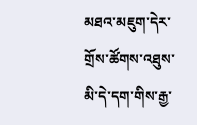མཐའ་མཇུག་དེར་གྲོས་ཚོགས་འཐུས་མི་དེ་དག་གིས་རྒྱ་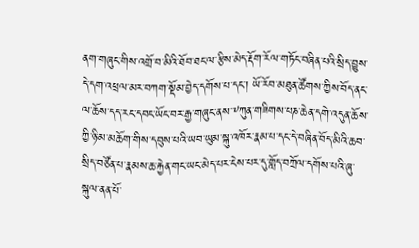ནག་གཞུང་གིས་འགྲོ་བ་མིའི་ཐོབ་ཐང་ལ་རྩིས་མེད་རྡོག་རོལ་གཏོང་བཞིན་པའི་སྲིད་བྱུས་དེ་དག་འཕྲལ་མར་བཀག་སྡོམ་བྱེད་དགོས་པ་དང་། ཡོ་རོབ་མཐུན་ཚོགས་ཀྱིས་བོད་ནང་ལ་ཆོས་དད་རང་དབང་ཡོང་བར་རྒྱ་གཞུང་ནས་༸ཀུན་གཟིགས་པཎ་ཆེན་དགེ་འདུན་ཆོས་ཀྱི་ཉི་མ་མཆོག་གིས་དབུས་པའི་ཡབ་ཡུམ་སྐུ་འཁོར་རྣམ་པ་དང་དེ་བཞིན་བོད་མིའི་ཆབ་སྲིད་བཙོན་པ་རྣམས་ཆ་རྐྱེན་གང་ཡང་མེད་པར་ངེས་པར་དུ་གློད་བཀྲོལ་དགོས་པའི་ཞུ་སྐུལ་ནན་པོ་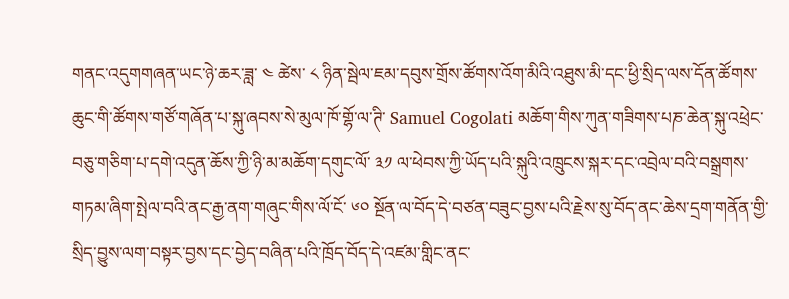གནང་འདུགགཞན་ཡང་ཉེ་ཆར་ཟླ་ ༤ ཚེས་ ༨ ཉིན་སྦེལ་ཇམ་དབུས་གྲོས་ཚོགས་འོག་མིའི་འཐུས་མི་དང་ཕྱི་སྲིད་ལས་དོན་ཚོགས་ཆུང་གི་ཚོགས་གཙོ་གཞོན་པ་སྐུ་ཞབས་སེ་མུལ་ཁོ་གྷོ་ལ་ཊི་ Samuel Cogolati མཆོག་གིས་ཀུན་གཟིགས་པཎ་ཆེན་སྐུ་འཕྲེང་བཅུ་གཅིག་པ་དགེ་འདུན་ཆོས་ཀྱི་ཉི་མ་མཆོག་དགུང་ལོ་ ༣༡ ལ་ཕེབས་ཀྱི་ཡོད་པའི་སྐུའི་འཁྲུངས་སྐར་དང་འབྲེལ་བའི་བསྒྲགས་གཏམ་ཞིག་སྤེལ་བའི་ནང་རྒྱ་ནག་གཞུང་གིས་ལོ་ངོ་ ༦༠ སྔོན་ལ་བོད་དེ་བཙན་བཟུང་བྱས་པའི་རྗེས་སུ་བོད་ནང་ཆེས་དྲག་གནོན་གྱི་སྲིད་བྱུས་ལག་བསྟར་བྱས་དང་བྱེད་བཞིན་པའི་ཁྲོད་བོད་དེ་འཛམ་གླིང་ནང་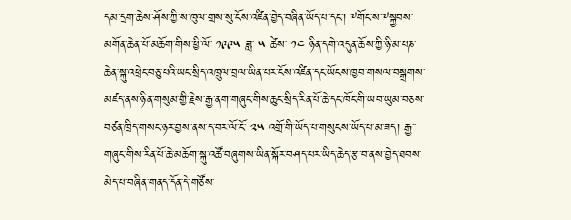དམ་དྲག་ཆེས་ཤོས་ཀྱི་ས་ཁུལ་གྲས་སུ་ངོས་འཛིན་བྱེད་བཞིན་ཡོད་པ་དང་། ༸གོང་ས་༸སྐྱབས་མགོན་ཆེན་པོ་མཆོག་གིས་ཕྱི་ལོ་ ༡༩༩༥ ཟླ་ ༥ ཚེས་ ༡༤ ཉིན་དགེ་འདུན་ཆོས་ཀྱི་ཉི་མ་པཎ་ཆེན་སྐུ་འཕྲེང་བཅུ་པའི་ཡང་སྲིད་འཁྲུལ་བྲལ་ཡིན་པར་ངོས་འཛིན་དང་ཡོངས་ཁྱབ་གསལ་བསྒྲགས་མཛད་ནས་ཉིན་གསུམ་གྱི་རྗེས་རྒྱ་ནག་གཞུང་གིས་ཆུང་སྲིད་རིན་པོ་ཆེ་དང་ཁོང་གི་ཡབ་ཡུམ་བཅས་བཙན་ཁྲིད་གསང་ཉར་བྱས་ནས་ད་བར་ལོ་ངོ་ ༢༥ འགྲོ་གི་ཡོད་པ་གསུངས་ཡོད་པ་མ་ཟད། རྒྱ་་གཞུང་གིས་རིན་པོ་ཆེ་མཆོག་སྐུ་འཚོ་བཞུགས་ཡིན་སྐོར་བཤད་པར་ཡིད་ཆེད་རྩ་བ་ནས་བྱེད་ཐབས་མེད་པ་བཞིན་གནད་དོན་དེ་གཙོས་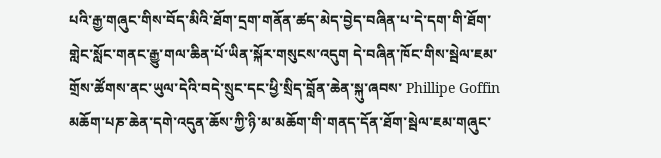པའི་རྒྱ་གཞུང་གིས་བོད་མིའི་ཐོག་དྲག་གནོན་ཚད་མེད་བྱེད་བཞིན་པ་དེ་དག་གི་ཐོག་གླེང་སློང་གནང་རྒྱུ་གལ་ཆིན་པོ་ཡིན་སྐོར་གསུངས་འདུག དེ་བཞིན་ཁོང་གིས་སྦེལ་ཇམ་གྲོས་ཚོགས་ནང་ཡུལ་དེའི་བདེ་སྲུང་དང་ཕྱི་སྲིད་བློན་ཆེན་སྐུ་ཞབས་ Phillipe Goffin མཆོག་པཎ་ཆེན་དགེ་འདུན་ཆོས་ཀྱི་ཉི་མ་མཆོག་གི་གནད་དོན་ཐོག་སྦེལ་ཇམ་གཞུང་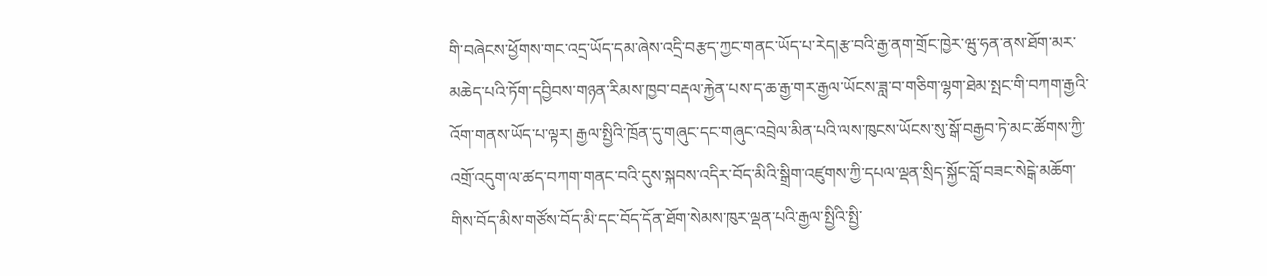གི་བཞེངས་ཕྱོགས་གང་འདྲ་ཡོད་དམ་ཞེས་འདྲི་བརྩད་ཀྱང་གནང་ཡོད་པ་རེད།རྩ་བའི་རྒྱ་ནག་གྲོང་ཁྱེར་ཝུ་ཧན་ནས་ཐོག་མར་མཆེད་པའི་ཏོག་དབྱིབས་གཉན་རིམས་ཁྱབ་བརྡལ་རྐྱེན་པས་ད་ཆ་རྒྱ་གར་རྒྱལ་ཡོངས་ཟླ་བ་གཅིག་ལྷག་ཐེམ་སྤང་གི་བཀག་རྒྱའི་འོག་གནས་ཡོད་པ་ལྟར། རྒྱལ་སྤྱིའི་ཁྲོན་དུ་གཞུང་དང་གཞུང་འབྲེལ་མིན་པའི་ལས་ཁུངས་ཡོངས་སུ་སྒོ་བརྒྱབ་ཏེ་མང་ཚོགས་ཀྱི་འགྲོ་འདུག་ལ་ཚད་བཀག་གནང་བའི་དུས་སྐབས་འདིར་བོད་མིའི་སྒྲིག་འཛུགས་ཀྱི་དཔལ་ལྡན་སྲིད་སྐྱོང་བློ་བཟང་སེངྒེ་མཆོག་གིས་བོད་མིས་གཙོས་བོད་མི་དང་བོད་དོན་ཐོག་སེམས་ཁུར་ལྡན་པའི་རྒྱལ་སྤྱིའི་སྤྱི་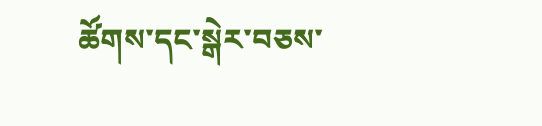ཚོགས་དང་སྒེར་བཅས་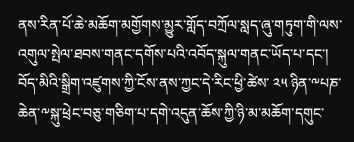ནས་རིན་པོ་ཆེ་མཆོག་མགྱོགས་མྱུར་གློད་བཀྲོལ་སླད་ཞུ་གཏུག་གི་ལས་འགུལ་སྤེལ་ཐབས་གནང་དགོས་པའི་འབོད་སྐུལ་གནང་ཡོད་པ་དང་། བོད་མིའི་སྒྲིག་འཛུགས་ཀྱི་ངོས་ནས་ཀྱང་དེ་རིང་ཕྱི་ཚེས་ ༢༥ ཉིན་༸པཎ་ཆེན་༸སྐུ་ཕྲེང་བཅུ་གཅིག་པ་དགེ་འདུན་ཆོས་ཀྱི་ཉི་མ་མཆོག་དགུང་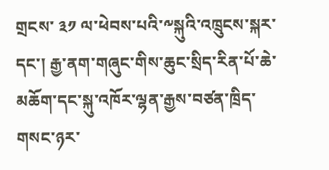གྲངས་ ༣༡ ལ་ཕེབས་པའི་༸སྐུའི་འཁྲུངས་སྐར་དང་། རྒྱ་ནག་གཞུང་གིས་ཆུང་སྲིད་རིན་པོ་ཆེ་མཆོག་དང་སྐུ་འཁོར་ལྷན་རྒྱས་བཙན་ཁྲིད་གསང་ཉར་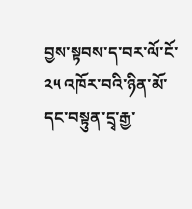བྱས་སྟབས་ད་བར་ལོ་ངོ་ ༢༥ འཁོར་བའི་ཉིན་མོ་དང་བསྟུན་དྲྭ་རྒྱ་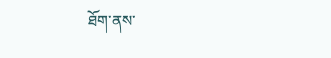ཐོག་ནས་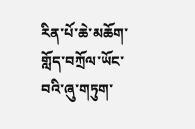རིན་པོ་ཆེ་མཆོག་གློད་བཀྲོལ་ཡོང་བའི་ཞུ་གཏུག་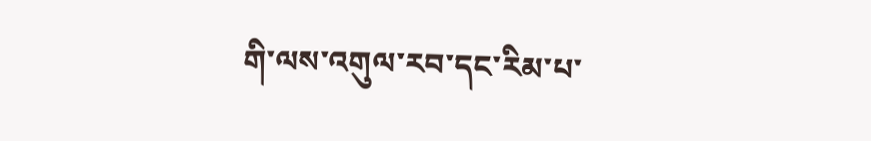གི་ལས་འགུལ་རབ་དང་རིམ་པ་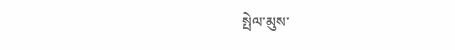སྤེལ་མུས་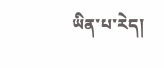ཡིན་པ་རེད།